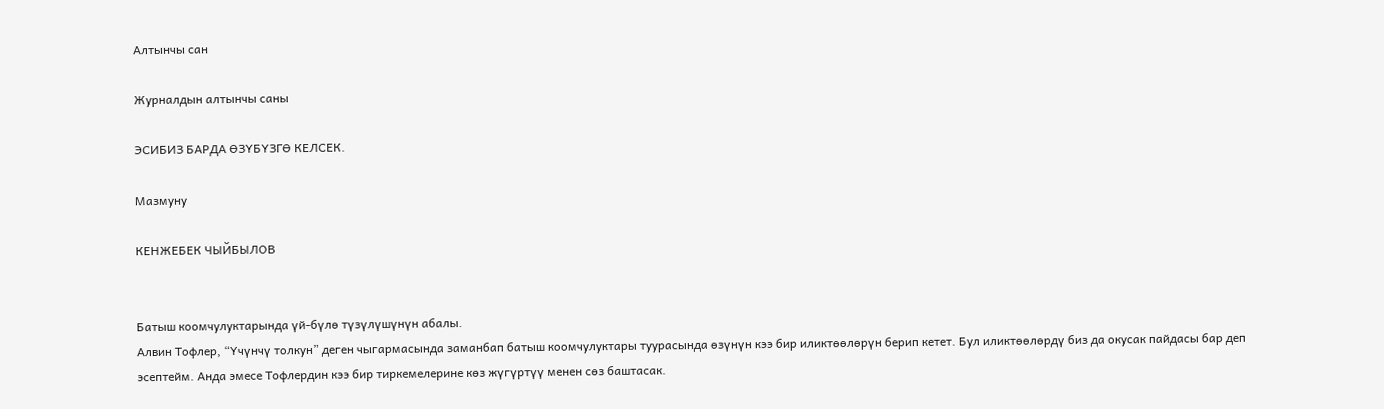Алтынчы сан

Журналдын алтынчы саны

ЭСИБИЗ БАРДА ӨЗҮБҮЗГӨ КЕЛСЕК.

Мазмуну

КЕНЖЕБЕК ЧЫЙБЫЛОВ


Батыш коомчулуктарында үй-бүлө түзүлүшүнүн абалы.
Алвин Тофлер, “Үчүнчү толкун” деген чыгармасында заманбап батыш коомчулуктары туурасында өзүнүн кээ бир иликтөөлөрүн берип кетет. Бул иликтөөлөрдү биз да окусак пайдасы бар деп эсептейм. Анда эмесе Тофлердин кээ бир тиркемелерине көз жүгүртүү менен сөз баштасак.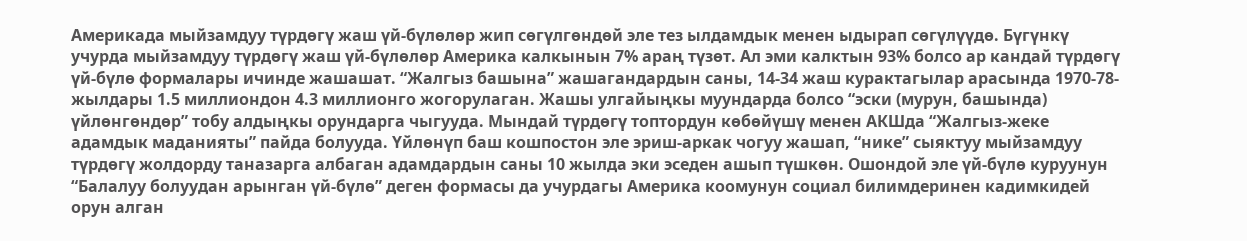Америкада мыйзамдуу түрдөгү жаш үй-бүлөлөр жип сөгүлгөндөй эле тез ылдамдык менен ыдырап сөгүлүүдө. Бүгүнкү учурда мыйзамдуу түрдөгү жаш үй-бүлөлөр Америка калкынын 7% араң түзөт. Ал эми калктын 93% болсо ар кандай түрдөгү үй-бүлө формалары ичинде жашашат. “Жалгыз башына” жашагандардын саны, 14-34 жаш курактагылар арасында 1970-78-жылдары 1.5 миллиондон 4.3 миллионго жогорулаган. Жашы улгайыңкы муундарда болсо “эски (мурун, башында) үйлөнгөндөр” тобу алдыңкы орундарга чыгууда. Мындай түрдөгү топтордун көбөйүшү менен АКШда “Жалгыз-жеке адамдык маданияты” пайда болууда. Үйлөнүп баш кошпостон эле эриш-аркак чогуу жашап, “нике” сыяктуу мыйзамдуу түрдөгү жолдорду таназарга албаган адамдардын саны 10 жылда эки эседен ашып түшкөн. Ошондой эле үй-бүлө куруунун “Балалуу болуудан арынган үй-бүлө” деген формасы да учурдагы Америка коомунун социал билимдеринен кадимкидей орун алган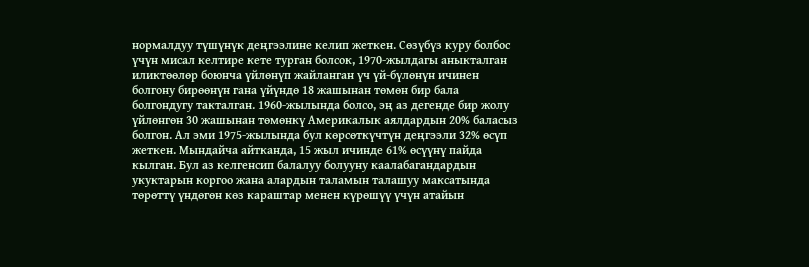нормалдуу түшүнүк деңгээлине келип жеткен. Сөзүбүз куру болбос үчүн мисал келтире кете турган болсок, 1970-жылдагы аныкталган иликтөөлөр боюнча үйлөнүп жайланган үч үй-бүлөнүн ичинен болгону бирөөнүн гана үйүндө 18 жашынан төмөн бир бала болгондугу такталган. 1960-жылында болсо, эң аз дегенде бир жолу үйлөнгөн 30 жашынан төмөнкү Америкалык аялдардын 20% баласыз болгон. Ал эми 1975-жылында бул көрсөткүчтүн деңгээли 32% өсүп жеткен. Мындайча айтканда, 15 жыл ичинде 61% өсүүнү пайда кылган. Бул аз келгенсип балалуу болууну каалабагандардын укуктарын коргоо жана алардын таламын талашуу максатында төрөттү үндөгөн көз караштар менен күрөшүү үчүн атайын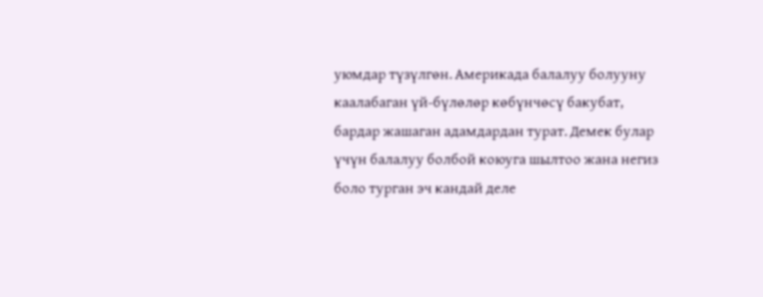уюмдар түзүлгөн. Америкада балалуу болууну каалабаган үй-бүлөлөр көбүнчөсү бакубат, бардар жашаган адамдардан турат. Демек булар үчүн балалуу болбой коюуга шылтоо жана негиз боло турган эч кандай деле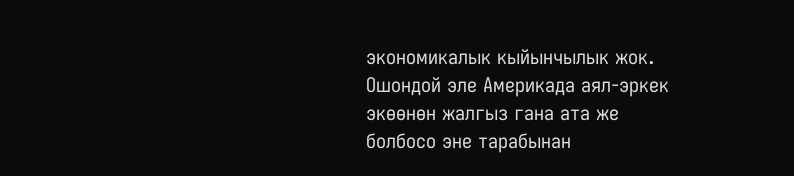экономикалык кыйынчылык жок. Ошондой эле Америкада аял-эркек экөөнөн жалгыз гана ата же болбосо эне тарабынан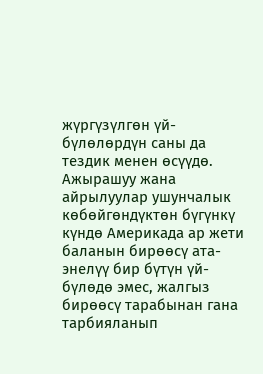жүргүзүлгөн үй-бүлөлөрдүн саны да тездик менен өсүүдө. Ажырашуу жана айрылуулар ушунчалык көбөйгөндүктөн бүгүнкү күндө Америкада ар жети баланын бирөөсү ата-энелүү бир бүтүн үй-бүлөдө эмес, жалгыз бирөөсү тарабынан гана тарбияланып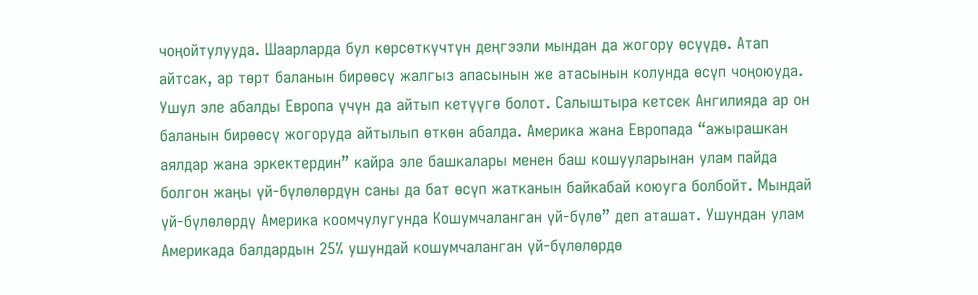чоңойтулууда. Шаарларда бул көрсөткүчтүн деңгээли мындан да жогору өсүүдө. Атап айтсак, ар төрт баланын бирөөсү жалгыз апасынын же атасынын колунда өсүп чоңоюуда. Ушул эле абалды Европа үчүн да айтып кетүүгө болот. Салыштыра кетсек Ангилияда ар он баланын бирөөсү жогоруда айтылып өткөн абалда. Америка жана Европада “ажырашкан аялдар жана эркектердин” кайра эле башкалары менен баш кошууларынан улам пайда болгон жаңы үй-бүлөлөрдүн саны да бат өсүп жатканын байкабай коюуга болбойт. Мындай үй-бүлөлөрдү Америка коомчулугунда Кошумчаланган үй-бүлө” деп аташат. Ушундан улам Америкада балдардын 25% ушундай кошумчаланган үй-бүлөлөрдө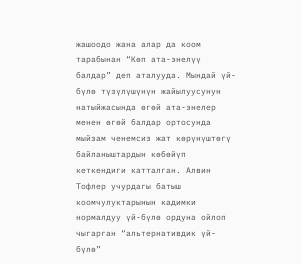жашоодо жана алар да коом тарабынан “Көп ата-энелүү балдар” деп аталууда. Мындай үй-бүлө түзүлүшүнүн жайылуусунун натыйжасында өгөй ата-энелер менен өгөй балдар ортосунда мыйзам ченемсиз жат көрүнүштөгү байланыштардын көбөйүп кеткендиги катталган. Алвин Тофлер учурдагы батыш коомчулуктарынын кадимки нормалдуу үй-бүлө ордуна ойлоп чыгарган “альтернативдик үй-бүлө”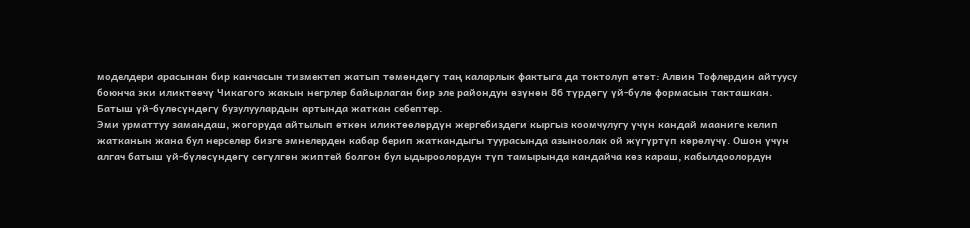моделдери арасынан бир канчасын тизмектеп жатып төмөндөгү таң каларлык фактыга да токтолуп өтөт: Алвин Тофлердин айтуусу боюнча эки иликтөөчү Чикагого жакын негрлер байырлаган бир эле райондун өзүнөн 86 түрдөгү үй-бүлө формасын такташкан.
Батыш үй-бүлөсүндөгү бузулуулардын артында жаткан себептер.
Эми урматтуу замандаш, жогоруда айтылып өткөн иликтөөлөрдүн жергебиздеги кыргыз коомчулугу үчүн кандай мааниге келип жатканын жана бул нерселер бизге эмнелерден кабар берип жаткандыгы туурасында азыноолак ой жүгүртүп көрөлүчү. Ошон үчүн алгач батыш үй-бүлөсүндөгү сөгүлгөн жиптей болгон бул ыдыроолордун түп тамырында кандайча көз караш, кабылдоолордун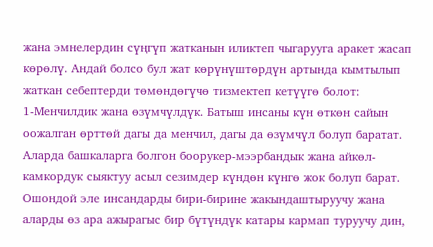жана эмнелердин сүңгүп жатканын иликтеп чыгарууга аракет жасап көрөлү. Андай болсо бул жат көрүнүштөрдүн артында кымтылып жаткан себептерди төмөндөгүчө тизмектеп кетүүгө болот:
1-Менчилдик жана өзүмчүлдүк. Батыш инсаны күн өткөн сайын оожалган өрттөй дагы да менчил, дагы да өзүмчүл болуп баратат. Аларда башкаларга болгон боорукер-мээрбандык жана айкөл-камкордук сыяктуу асыл сезимдер күндөн күнгө жок болуп барат. Ошондой эле инсандарды бири-бирине жакындаштыруучу жана аларды өз ара ажырагыс бир бүтүндүк катары кармап туруучу дин,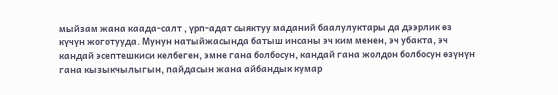мыйзам жана каада-салт , үрп-адат сыяктуу маданий баалулуктары да дээрлик өз күчүн жоготууда. Мунун натыйжасында батыш инсаны эч ким менен, эч убакта, эч кандай эсептешкиси келбеген, эмне гана болбосун, кандай гана жолдон болбосун өзүнүн гана кызыкчылыгын, пайдасын жана айбандык кумар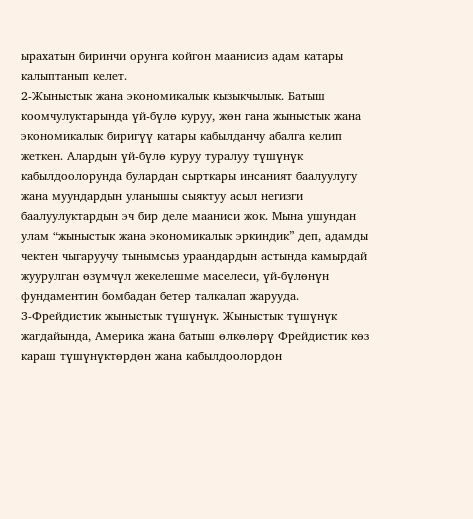ырахатын биринчи орунга койгон маанисиз адам катары калыптанып келет.
2-Жыныстык жана экономикалык кызыкчылык. Батыш коомчулуктарында үй-бүлө куруу, жөн гана жыныстык жана экономикалык биригүү катары кабылданчу абалга келип жеткен. Алардын үй-бүлө куруу туралуу түшүнүк кабылдоолорунда булардан сырткары инсаният баалуулугу жана муундардын уланышы сыяктуу асыл негизги баалуулуктардын эч бир деле мааниси жок. Мына ушундан улам “жыныстык жана экономикалык эркиндик” деп, адамды чектен чыгаруучу тынымсыз ураандардын астында камырдай жуурулган өзүмчүл жекелешме маселеси, үй-бүлөнүн фундаментин бомбадан бетер талкалап жарууда.
3-Фрейдистик жыныстык түшүнүк. Жыныстык түшүнүк жагдайында, Америка жана батыш өлкөлөрү Фрейдистик көз караш түшүнүктөрдөн жана кабылдоолордон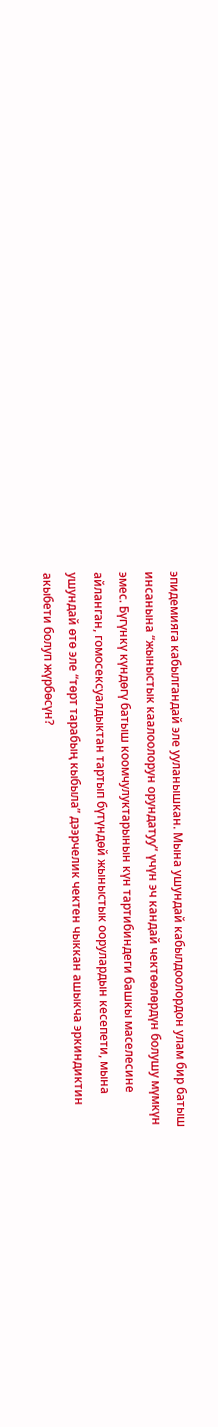эпидемияга кабылгандай эле ууланышкан. Мына ушундай кабылдоолордон улам бир батыш инсанына “жыныстык каалоолорун орундатуу” үчүн эч кандай чектөөлөрдүн болушу мүмкүн эмес. Бүгүнкү күндөгү батыш коомчулуктарынын күн тартибиндеги башкы маселесине айланган, гомосексуалдыктан тартып бүтүндөй жыныстык оорулардын кесепети, мына ушундай өтө эле “төрт тарабың кыбыла” дээрчелик чектен чыккан ашыкча эркиндиктин акыбети болуп жүрбөсүн?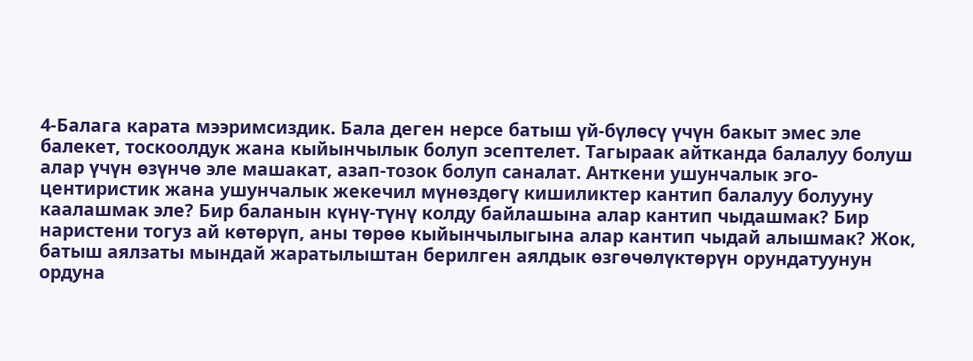4-Балага карата мээримсиздик. Бала деген нерсе батыш үй-бүлөсү үчүн бакыт эмес эле балекет, тоскоолдук жана кыйынчылык болуп эсептелет. Тагыраак айтканда балалуу болуш алар үчүн өзүнчө эле машакат, азап-тозок болуп саналат. Анткени ушунчалык эго-центиристик жана ушунчалык жекечил мүнөздөгү кишиликтер кантип балалуу болууну каалашмак эле? Бир баланын күнү-түнү колду байлашына алар кантип чыдашмак? Бир наристени тогуз ай көтөрүп, аны төрөө кыйынчылыгына алар кантип чыдай алышмак? Жок, батыш аялзаты мындай жаратылыштан берилген аялдык өзгөчөлүктөрүн орундатуунун ордуна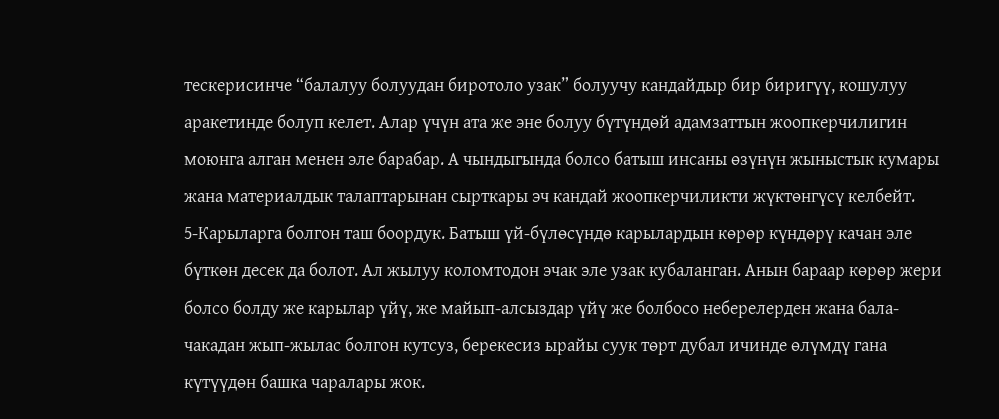тескерисинче “балалуу болуудан биротоло узак” болуучу кандайдыр бир биригүү, кошулуу аракетинде болуп келет. Алар үчүн ата же эне болуу бүтүндөй адамзаттын жоопкерчилигин моюнга алган менен эле барабар. А чындыгында болсо батыш инсаны өзүнүн жыныстык кумары жана материалдык талаптарынан сырткары эч кандай жоопкерчиликти жүктөнгүсү келбейт.
5-Карыларга болгон таш боордук. Батыш үй-бүлөсүндө карылардын көрөр күндөрү качан эле бүткөн десек да болот. Ал жылуу коломтодон эчак эле узак кубаланган. Анын бараар көрөр жери болсо болду же карылар үйү, же майып-алсыздар үйү же болбосо неберелерден жана бала-чакадан жып-жылас болгон кутсуз, берекесиз ырайы суук төрт дубал ичинде өлүмдү гана күтүүдөн башка чаралары жок.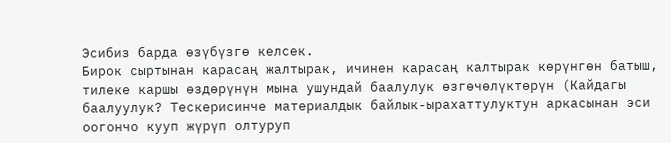Эсибиз барда өзүбүзгө келсек.
Бирок сыртынан карасаң жалтырак, ичинен карасаң калтырак көрүнгөн батыш, тилеке каршы өздөрүнүн мына ушундай баалулук өзгөчөлүктөрүн (Кайдагы баалуулук? Тескерисинче материалдык байлык-ырахаттулуктун аркасынан эси оогончо кууп жүрүп олтуруп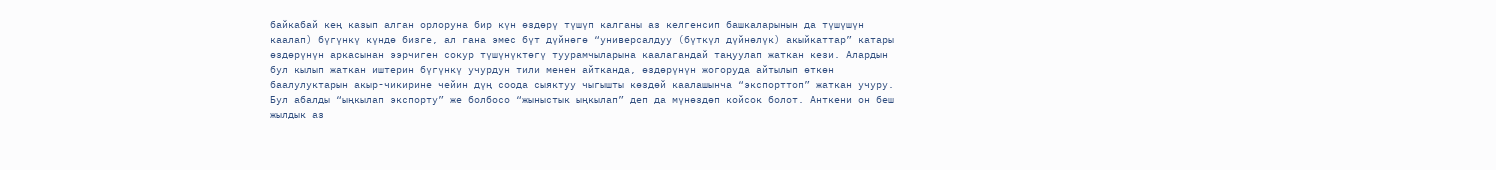байкабай кең казып алган орлоруна бир күн өздөрү түшүп калганы аз келгенсип башкаларынын да түшүшүн каалап) бүгүнкү күндө бизге, ал гана эмес бүт дүйнөгө “универсалдуу (бүткүл дүйнөлүк) акыйкаттар” катары өздөрүнүн аркасынан ээрчиген сокур түшүнүктөгү туурамчыларына каалагандай таңуулап жаткан кези. Алардын бул кылып жаткан иштерин бүгүнкү учурдун тили менен айтканда, өздөрүнүн жогоруда айтылып өткөн баалулуктарын акыр-чикирине чейин дүң соода сыяктуу чыгышты көздөй каалашынча “экспорттоп” жаткан учуру. Бул абалды “ыңкылап экспорту” же болбосо “жыныстык ыңкылап” деп да мүнөздөп койсок болот. Анткени он беш жылдык аз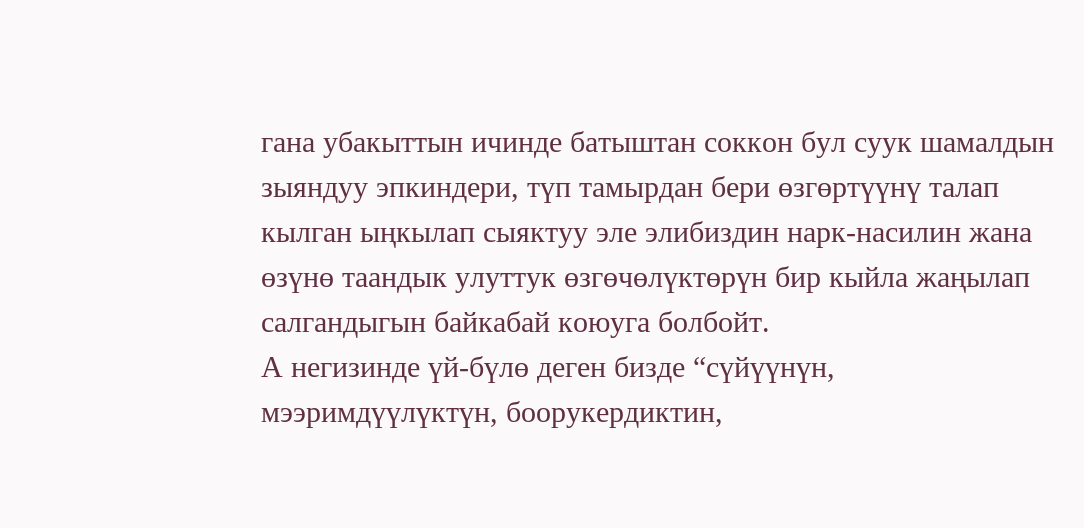гана убакыттын ичинде батыштан соккон бул суук шамалдын зыяндуу эпкиндери, түп тамырдан бери өзгөртүүнү талап кылган ыңкылап сыяктуу эле элибиздин нарк-насилин жана өзүнө таандык улуттук өзгөчөлүктөрүн бир кыйла жаңылап салгандыгын байкабай коюуга болбойт.
А негизинде үй-бүлө деген бизде “сүйүүнүн, мээримдүүлүктүн, боорукердиктин,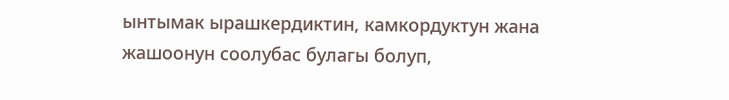ынтымак ырашкердиктин, камкордуктун жана жашоонун соолубас булагы болуп,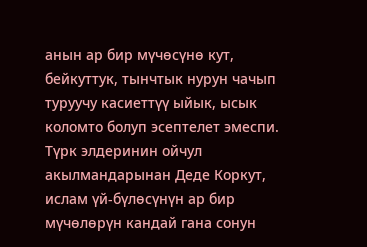анын ар бир мүчөсүнө кут, бейкуттук, тынчтык нурун чачып туруучу касиеттүү ыйык, ысык коломто болуп эсептелет эмеспи. Түрк элдеринин ойчул акылмандарынан Деде Коркут, ислам үй-бүлөсүнүн ар бир мүчөлөрүн кандай гана сонун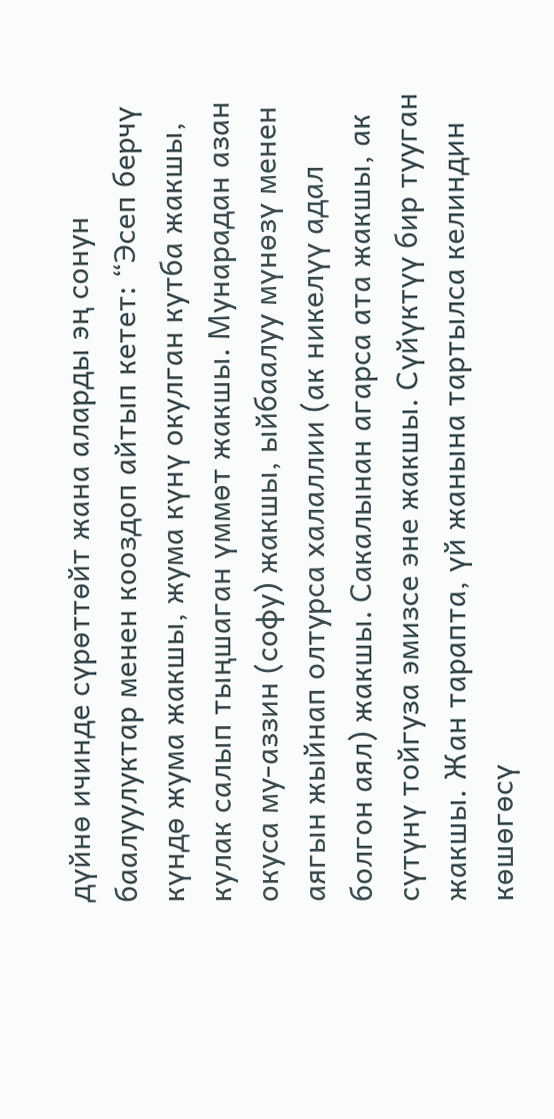дүйнө ичинде сүрөттөйт жана аларды эң сонун баалуулуктар менен кооздоп айтып кетет: “Эсеп берчү күндө жума жакшы, жума күнү окулган кутба жакшы, кулак салып тыңшаган үммөт жакшы. Мунарадан азан окуса му-аззин (софу) жакшы, ыйбаалуу мүнөзү менен аягын жыйнап олтурса халаллии (ак никелүү адал болгон аял) жакшы. Сакалынан агарса ата жакшы, ак сүтүнү тойгуза эмизсе эне жакшы. Сүйүктүү бир тууган жакшы. Жан тарапта, үй жанына тартылса келиндин көшөгөсү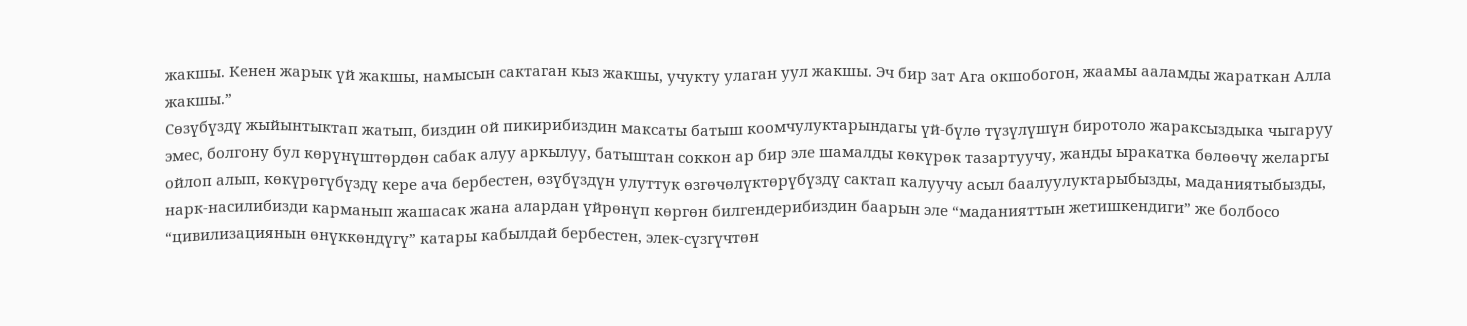жакшы. Кенен жарык үй жакшы, намысын сактаган кыз жакшы, учукту улаган уул жакшы. Эч бир зат Ага окшобогон, жаамы ааламды жараткан Алла жакшы.”
Сөзүбүздү жыйынтыктап жатып, биздин ой пикирибиздин максаты батыш коомчулуктарындагы үй-бүлө түзүлүшүн биротоло жараксыздыка чыгаруу эмес, болгону бул көрүнүштөрдөн сабак алуу аркылуу, батыштан соккон ар бир эле шамалды көкүрөк тазартуучу, жанды ыракатка бөлөөчү желаргы ойлоп алып, көкүрөгүбүздү кере ача бербестен, өзүбүздүн улуттук өзгөчөлүктөрүбүздү сактап калуучу асыл баалуулуктарыбызды, маданиятыбызды, нарк-насилибизди карманып жашасак жана алардан үйрөнүп көргөн билгендерибиздин баарын эле “маданияттын жетишкендиги” же болбосо “цивилизациянын өнүккөндүгү” катары кабылдай бербестен, элек-сүзгүчтөн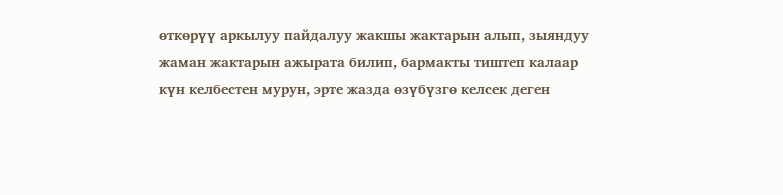өткөрүү аркылуу пайдалуу жакшы жактарын алып, зыяндуу жаман жактарын ажырата билип, бармакты тиштеп калаар күн келбестен мурун, эрте жазда өзүбүзгө келсек деген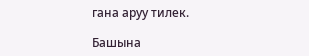гана аруу тилек.

Башына